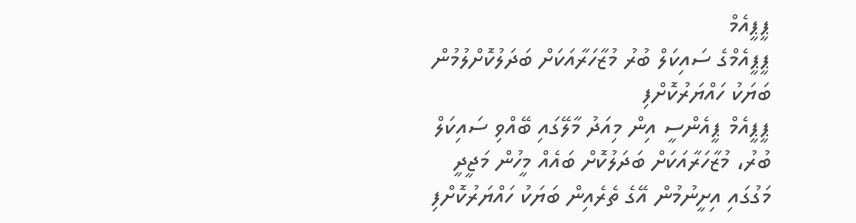ޕީޕީއެމް
ޕީޕީއެމްގެ ސައިކަލް ބުރު މުޒާހަރާއަކަށް ބަދަލުކޮށްލުމުން ބަޔަކު ހައްޔަރުކޮށްފި
ޕީޕީއެމް ޕީއެންސީ އިން މިއަދު މާލޭގައި ބޭއްވި ސައިކަލް ބުރު، މުޒާހަރާއަކަށް ބަދަލުކޮށް ބައެއް މީހުން މަޖީދީ މަގުގައި އިށީނުމުން އޭގެ ތެރެއިން ބަޔަކު ހައްޔަރުކޮށްފި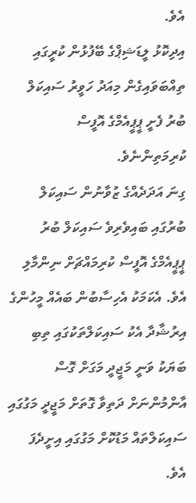އެވެ.
އިދިކޮޅު ލީޑަޝިޕްގެ ބޭފުޅުން ކުރީގައި ތިއްބަވައިގެން މިއަދު ހަވީރު ސައިކަލް ބުރު ފެށީ ޕީޕީއެމްގެ އޮފީސް ކުރިމަތިންނެވެ.
ގިނަ އަދަދެއްގެ ޒުވާނުން ސައިކަލް ބުރުގައި ބައިވެރިވެ ސައިކަލް ބުރު ޕީޕީއެމްގެ އޮފީސް ކުރިމައްޗަށް ނިންމާލި އެވެ. އެކަމަކު އެހިސާބުން ބައެއް މީހުންގެ އިރުޝާދާ އެކު ސައިކަލްތަކުގައި ތިބި ބަޔަކު ވަނީ މަޖީދީ މަގަށް ގޮސް އާންމުންނަށް ދަތިވާ ގޮތަށް މަޖީދީ މަގުގައި ސައިކަލްތައް މަޑުކޮށް މަގުގައި އިށީދެފަ އެވެ.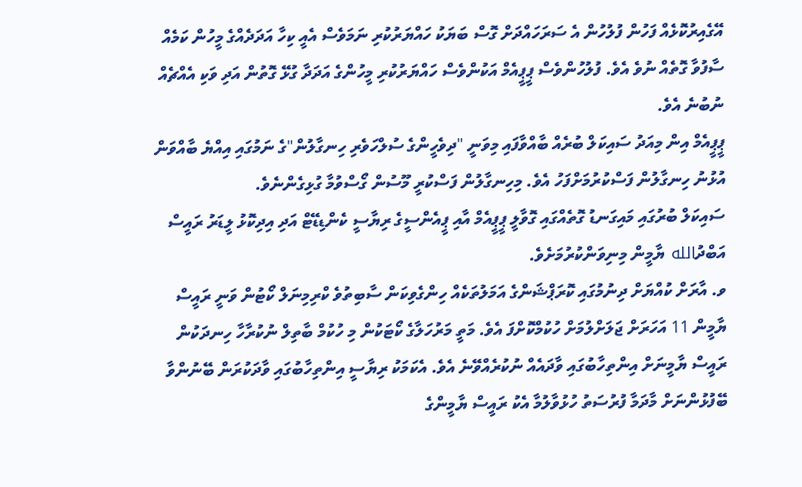އޭގެއިރުކޮޅެއް ފަހުން ފުލުހުން އެ ސަރަހައްދަށް ގޮސް ބަޔަކު ހައްޔަރުކުރި ނަމަވެސް އެއީ ކިހާ އަދަދެއްގެ މީހުން ކަމެއް ސާފުވާ ގޮތެއް ނުވެ އެވެ. ފުލުހުންވެސް ޕީޕީއެމް އަކުންވެސް ހައްޔަރުކުރި މީހުންގެ އަދަދާ ގުޅޭ ގޮތުން އަދި ވަކި އެއްޗެއް ނުބުނެ އެވެ.
ޕީޕީއެމް އިން މިއަދު ސައިކަލް ބުރެއް ބާއްވާފައި މިވަނީ "ދިވެހީންގެ ސުލްހަވެރި ހިނގާލުން"ގެ ނަމުގައި އިއްޔެ ބާއްވަން އުޅުނު ހިނގާލުން ފަސްކުރުމަށްފަހު އެވެ. މިހިނގާލުން ފަސްކުރީ މޫސުން ގޯސްވުމާ ގުޅިގެންނެވެ.
ސައިކަލް ބުރުގައި މައިގަނޑު ގޮތެއްގައި ގޮވާލީ ޕީޕީއެމް އާއި ޕީއެންސީގެ ރިޔާސީ ކެންޑިޑޭޓް އަދި އިދިކޮޅު ލީޑަރު ރައީސް އަބްދުالله ޔާމީން މިނިވަންކުރުމަށެވެ.
ވ. އާރަށް ކުއްޔަށް ދިނުމުގައި ކޮރަޕްޝަންގެ އަމަލުތަކެއް ހިންގެވިކަން ސާބިތުވެ ކްރިމިނަލް ކޯޓުން ވަނީ ރައީސް ޔާމީން 11 އަހަރަށް ޖަލަށްލުމަށް ހުކުމްކޮށްފަ އެވެ. މަތީ މަރުހަލާގެ ކޯޓަކުން މި ހުކުމް ބާތިލް ނުކުރާހާ ހިނދަކުން ރައީސް ޔާމީނަށް އިންތިހާބުގައި ވާދައެއް ނުކުރެއްވޭނެ އެވެ. އެކަމަކު ރިޔާސީ އިންތިހާބުގައި ވާދަކުރަން ބޭނުންވާ ބޭފުޅުންނަށް މާދަމާ ފުރުސަތު ހުޅުވާލުމާ އެކު ރައީސް ޔާމީންގެ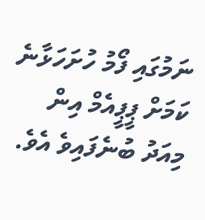ނަމުގައި ފޯމު ހުށަހަޅާނެ ކަމަށް ޕީޕީއެމް އިން މިއަދު ބުނެފައިވެ އެވެ.